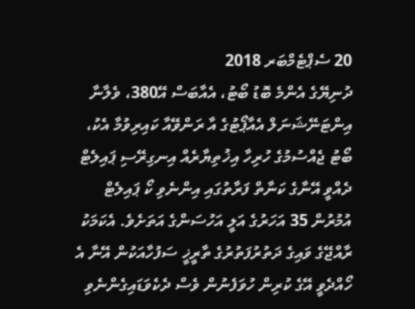20 ސެޕްޓެމްބަރ 2018
ދުނިޔޭގެ އެންމެ ބޮޑު ބޯޓު، އެއާބަސް އޭ380، ވެލާނާ އިންޓަނޭޝަނަލް އެއާޕޯޓުގެ އާ ރަންވޭއާ ކައިރިވުމާ އެކު، ބޯޓު ޖެއްސުމުގެ ހުރިހާ އިޚުތިޔާރެއް އިނގިރޭސި ޕައިލެޓް ދެއްވީ އޭނާގެ ކަނާތް ފަރާތުގައި އިންނެވި ކޯ ޕައިލެޓް އުމުރުން 35 އަހަރުގެ އަލީ އަހުސަންގެ އަތަށެވެ. އެކަމަކު ރާއްޖޭގެ ވައިގެ ދަތުރުފަތުރުގެ ތާރީޚީ ސަފުހާއަކުން އޭނާ އެ ހޯއްދެވީ އޭގެ ކުރިން ހުވަފެނުން ވެސް ދެކެވަޑައިގެންނެވި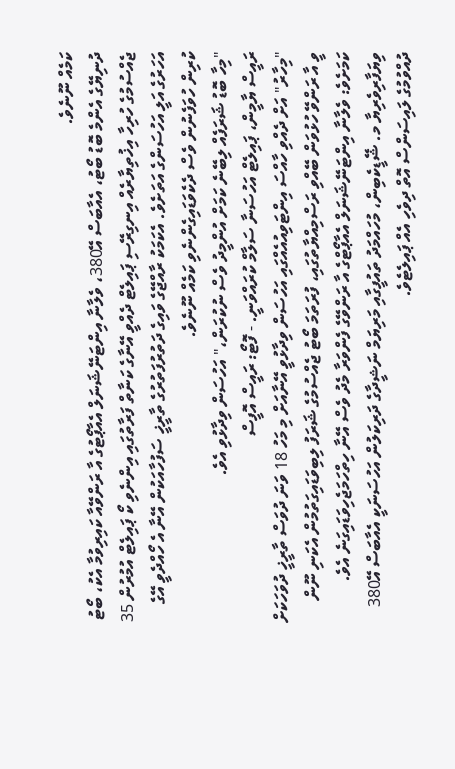ކަމެއް ނޫނެވެ.
ދުނިޔޭގެ އެންމެ ބޮޑު ބޯޓު، އެއާބަސް އޭ380، ވެލާނާ އިންޓަނޭޝަނަލް އެއާޕޯޓުގެ އާ ރަންވޭއާ ކައިރިވުމާ އެކު، ބޯޓު ޖެއްސުމުގެ ހުރިހާ އިޚުތިޔާރެއް އިނގިރޭސި ޕައިލެޓް ދެއްވީ އޭނާގެ ކަނާތް ފަރާތުގައި އިންނެވި ކޯ ޕައިލެޓް އުމުރުން 35 އަހަރުގެ އަލީ އަހުސަންގެ އަތަށެވެ. އެކަމަކު ރާއްޖޭގެ ވައިގެ ދަތުރުފަތުރުގެ ތާރީޚީ ސަފުހާއަކުން އޭނާ އެ ހޯއްދެވީ އޭގެ ކުރިން ހުވަފެނުން ވެސް ދެކެވަޑައިގެންނެވި ކަމެއް ނޫނެވެ.
"މިހާ ބޮޑު ޝަރަފެއް ލިބޭނެ ކަމަށް އުންމީދު ވެސް ނުކުރަން،" އަހުސަން ވިދާޅުވި އެވެ.
ރައީސް ޔާމީން، ޕައިލެޓް އަހުސަނާ ސަލާމް ކުރައްވަނީ. - ފޮޓޯ: ރައީސް އޮފީސް
"މިހާރު" އަށް ދެއްވި ހާއްސަ އިންޓަވިއުއެއްގައި އަހުސަން ވިދާޅުވީ އޭނާއަށް މި މަހު 18 ވަނަ ދުވަސް ތާރީޚީ ދުވަހަކަށް ވީ އާ ރަންވޭ ހުޅުވަން ބޭއްވި ރަސްމިއްޔާތުގައި، ފުރަތަމަ ބޯޓު ޖެއްސުމުގެ ޝަރަފު ލިބިވަޑައިގަތުމުން އެކަނި ނޫން ކަމަށެވެ: ވެލާނާ އިންޓަނޭޝަނަލް އެއާޕޯޓްގެ އާ ރަންވޭގެ ފެންވަރާ މެދު ވެސް އޭނާ ހިތްހަމަޖެހިވަޑައިގަނެ އެވެ.
ވިޔަފާރިވެރިޔާ މ. ޝޭޑީކެބިން، މުހައްމަދު ތައުފީގާއި މަރިޔަމް ނަޝީދާގެ ދަރިކަލުން އަހުސަނަކީ އެއާބަސް އޭ380 ދުއްވުމުގެ ލައިސަންސް އޮތް ދިވެހި އެއް ޕައިލެޓެވެ.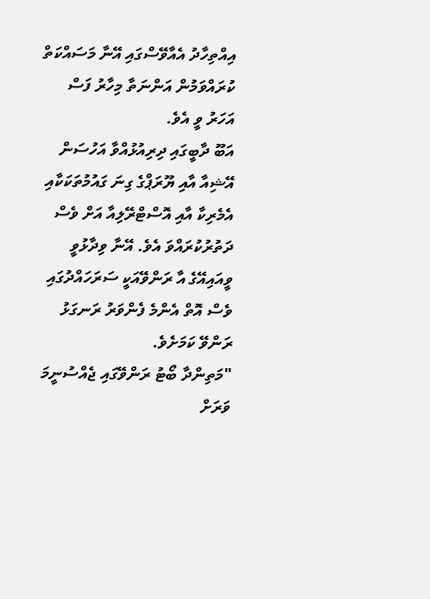އިއްތިހާދު އެއާވޭސްގައި އޭނާ މަސައްކަތް ކުރައްވަމުން އަންނަތާ މިހާރު ފަސް އަހަރު ވީ އެވެ.
އަބޫ ދާބީގައި ދިރިއުޅުއްވާ އަހުސަން އޭޝިއާ އާއި ޔޫރަޕްގެ ގިނަ ގައުމުތަކަކާއި އެމެރިކާ އާއި އޮސްޓްރޭލިއާ އަށް ވެސް ދަތުރުކުރައްވަ އެވެ. އޭނާ ވިދާޅުވީ ވީއައިއޭގެ އާ ރަންވޭއަކީ ސަރަހައްދުގައި ވެސް އޮތް އެންމެ ފެންވަރު ރަނގަޅު ރަންވޭ ކަމަށެވެ.
"މަތިންދާ ބޯޓު ރަންވޭގައި ޖެއްސުނީމަ ވަރަށް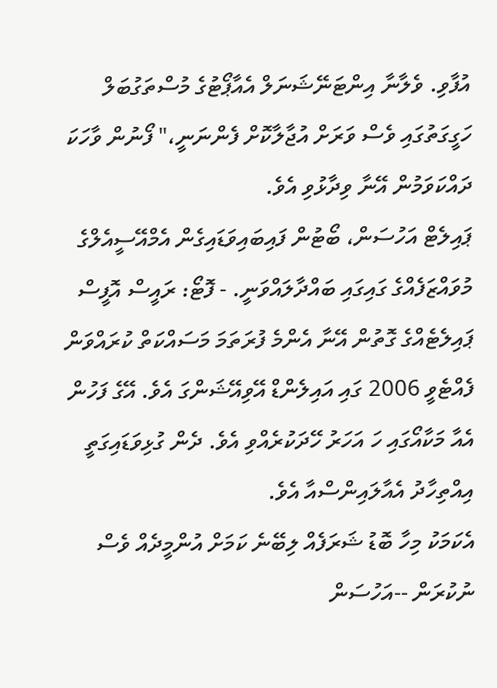އުފާވި. ވެލާނާ އިންޓަނޭޝަނަލް އެއާޕޯޓުގެ މުސްތަގުބަލް ހަގީގަތުގައި ވެސް ވަރަށް އުޖާލާކޮށް ފެންނަނީ،" ފޯނުން ވާހަކަ ދައްކަވަމުން އޭނާ ވިދާޅުވި އެވެ.
ޕައިލެޓް އަހުސަން، ބޯޓުން ފައިބައިވަޑައިގެން އެމްއޭސީއެލްގެ މުވައްޒަފެއްގެ ގައިގައި ބައްދާލައްވަނީ. - ފޮޓޯ: ރައީސް އޮފީސް
ޕައިލެޓެއްގެ ގޮތުން އޭނާ އެންމެ ފުރަތަމަ މަސައްކަތް ކުރައްވަން ފެއްޓެވީ 2006 ގައި އައިލެންޑް އޭވިއޭޝަންގަ އެވެ. އޭގެ ފަހުން އެއާ މަކާއޯގައި ހަ އަހަރު ހޭދަކުރެއްވި އެވެ. ދެން ގުޅިވަޑައިގަތީ އިއްތިހާދު އެއާލައިންސްއާ އެވެ.
އެކަމަކު މިހާ ބޮޑު ޝަރަފެއް ލިބޭނެ ކަމަށް އުންމީދެއް ވެސް ނުކުރަން --އަހުސަން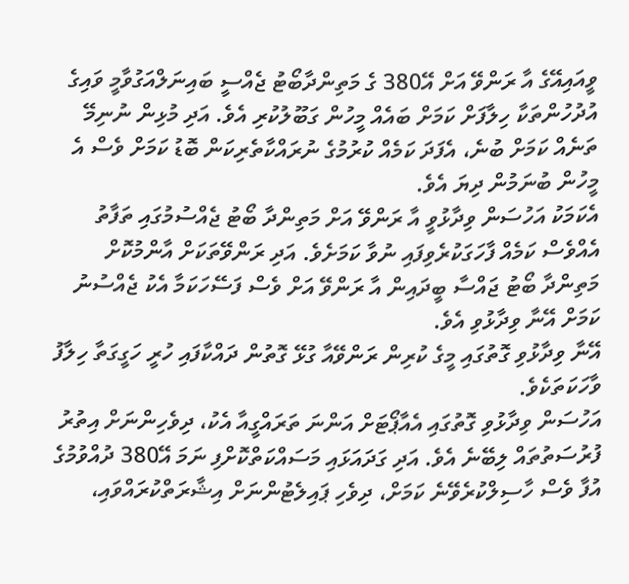ވީއައިއޭގެ އާ ރަންވޭ އަށް އޭ380 ގެ މަތިންދާބޯޓު ޖެއްސީ ބައިނަލްއަގުވާމީ ވައިގެ އުދުހުންތަކާ ހިލާފަށް ކަމަށް ބައެއް މީހުން ގަބޫލުކުރި އެވެ. އަދި މުޅިން ނުނިމޭ ތަނެއް ކަމަށް ބުނެ، އެފަދަ ކަމެއް ކުރުމުގެ ނުރައްކާތެރިކަން ބޮޑު ކަމަށް ވެސް އެ މީހުން ބުނަމުން ދިޔަ އެވެ.
އެކަމަކު އަހުސަން ވިދާޅުވީ އާ ރަންވޭ އަށް މަތިންދާ ބޯޓު ޖެއްސުމުގައި ތަފާތު އެއްވެސް ކަމެއް ފާހަގަކުރެވިފައި ނުވާ ކަމަށެވެ. އަދި ރަންވޭތަކަށް އާންމުކޮށް މަތިންދާ ބޯޓު ޖައްސާ ބީދައިން އާ ރަންވޭ އަށް ވެސް ފަސޭހަކަމާ އެކު ޖެއްސުނު ކަމަށް އޭނާ ވިދާޅުވި އެވެ.
އޭނާ ވިދާޅުވި ގޮތުގައި މީގެ ކުރިން ރަންވޭއާ ގުޅޭ ގޮތުން ދައްކާފައި ހުރީ ހަގީގަތާ ހިލާފު ވާހަކަތަކެވެ.
އަހުސަން ވިދާޅުވި ގޮތުގައި އެއާޕޯޓަށް އަންނަ ތަރައްގީއާ އެކު، ދިވެހިންނަށް އިތުރު ފުރުސަތުތައް ލިބޭނެ އެވެ. އަދި ގަދައަޅައި މަސައްކަތްކޮށްފި ނަމަ އޭ380 ދުއްވުމުގެ އުފާ ވެސް ހާސިލްކުރެވޭނެ ކަމަށް، ދިވެހި ޕައިލެޓުންނަށް އިޝާރަތްކުރައްވައި،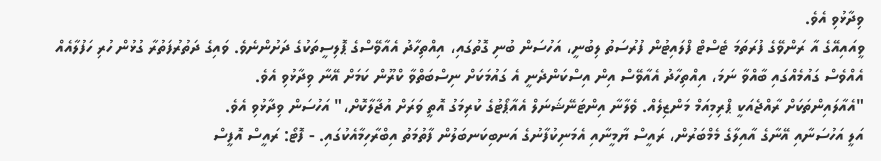ވިދާޅުވި އެވެ.
ވީއައިއޭގެ އާ ރަންވޭގެ ފުރަތަމަ ޓެސްޓް ފްލައިޓުން ފުރުސަތު ލިބުނީ، އަހުސަން ބުނި ގޮތުގައި، އިއްތިހާދު އެއާވޭސްގެ ޕޮލިސީތަކުގެ ދަށުންނެވެ. ވައިގެ ދަތުރުފަތުރާ ގުޅުން ހުރި ހަފުލާއެއް އެއްވެސް ގައުމެއްގައި ބާއްވާ ނަމަ، އިއްތިހާދު އެއާވޭސް އިން އިސްކަންދެނީ އެ ގައުމަކަށް ނިސްބަތްވާ ކްރޫން ކަމަށް އޭނާ ވިދާޅުވި އެވެ.
"އެއާލައިންތަކަށް ރާއްޖެއަކީ ޕްރިމިއަމް މަންޒިލެއް. ވެލާނާ އިންޓަނޭޝަނަލް އެއާޕޯޓުގެ ކުރިމަގު އޮތީ ވަރަށް އުޖާލާކޮށް،" އަހުސަން ވިދާޅުވި އެވެ.
އަލީ އަހުސަނާއި އޭނާގެ އާއިލާގެ މެމްބަރުން، ރައީސް ޔާމީނާއި އެމަނިކުފާނުގެ އަނބިކަނބަލުން ފާތުމަތު އިބްރާހިމާއެކުގައި. - ފޮޓޯ: ރައީސް އޮފީސް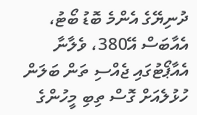ދުނިޔޭގެ އެންމެ ބޮޑު ބޯޓު، އެއާބަސް އޭ380، ވެލާނާ އެއާޕޯޓުގައި ޖެއްސި ތަން ބަލަން ހުޅުލެއަށް ގޮސް ތިބި މީހުންގެ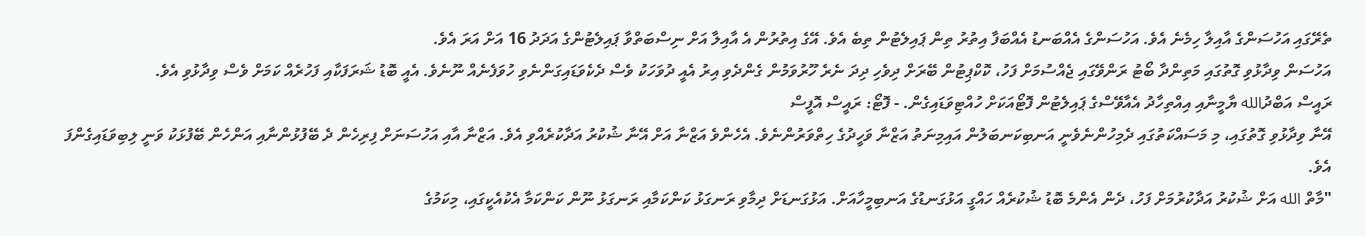ތެރޭގައި އަހުސަންގެ އާއިލާ ހިމެނެ އެވެ. އަހުސަންގެ އެއްބަނޑު އެއްބަފާ އިތުރު ތިން ޕައިލެޓުން ތިބެ އެވެ. އޭގެ އިތުރުން އެ އާއިލާ އަށް ނިސްބަތްވާ ޕައިލެޓުންގެ އަދަދު 16 އަށް އަރަ އެވެ.
އަހުސަން ވިދާޅުވި ގޮތުގައި މަތިންދާ ބޯޓު ރަންވޭގައި ޖެއްސުމަށް ފަހު، ކޮކްޕިޓުން ބޭރަށް ދިވެހި ދިދަ ނެރެ ހޫރުވަމުން ގެންދެވި އިރު އެއީ ދުވަހަކު ވެސް ދެކެވަޑައިގަންނެވި ހުވަފެނެއް ނޫނެވެ. އެއީ ބޮޑު ޝަރަފަކާއި ފަހުރެއް ކަމަށް ވެސް ވިދާޅުވި އެވެ.
ރައީސް އަބްދުالله ޔާމީނާއި އިއްތިހާދު އެއާވޭސްގެ ޕައިލެޓުން ފޮޓޯއަކަށް ހުއްޓިވަޑައިގެން. - ފޮޓޯ: ރައީސް އޮފީސް
އޭނާ ވިދާޅުވި ގޮތުގައި، މި މަސައްކަތުގައި ދެމިހުންނެވެނީ އަނބިކަނބަލުން އައިމިނަތު އަޒްނާ ވަހީދުގެ ހިތްވަރުންނެވެ. އެހެންވެ އަޒްނާ އަށް އޭނާ ޝުކުރު އަދާކުރެއްވި އެވެ. އަޒްނާ އާއި އަހުސަނަށް ފިރިހެން ދެ ބޭފުޅުންނާއި އަންހެން ބޭފުޅަކު ވަނީ ލިބިވަޑައިގެންފަ އެވެ.
"މާތް الله އަށް ޝުކުރު އަދާކުރުމަށް ފަހު، ދެން އެންމެ ބޮޑު ޝުކުރެއް ހައްގީ އަޅުގަނޑުގެ އަނބިމީހާއަށް. އަޅުގަނޑަށް ދިމާވި ރަނގަޅު ކަންކަމާއި ރަނގަޅު ނޫން ކަންކަމާ އެކުއެކީގައި، މިކަމުގެ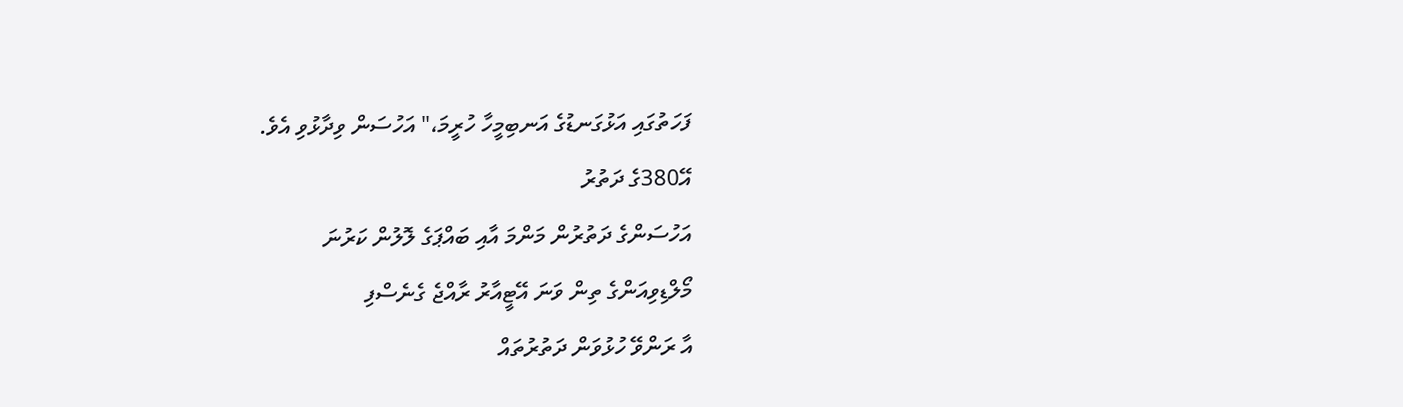ފަހަތުގައި އަޅުގަނޑުގެ އަނބިމީހާ ހުރީމަ،" އަހުސަން ވިދާޅުވި އެވެ.
އޭ380ގެ ދަތުރު
އަހުސަންގެ ދަތުރުން މަންމަ އާއި ބައްޕަގެ ލޮލުން ކަރުނަ
މޯލްޑިވިއަންގެ ތިން ވަނަ އޭޓީއާރު ރާއްޖެ ގެނެސްފި
އާ ރަންވޭ ހުޅުވަން ދަތުރުތައް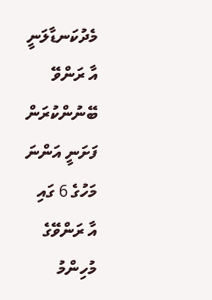މެދުކަނޑާލަނީ
އާ ރަންވޭ ބޭނުންކުރަން ފަށަނީ އަންނަ މަހުގެ 6 ގައި
އާ ރަންވޭގެ މުހިންމު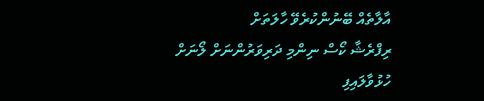އާލާތެއް ބޭނުންކުރެވޭ ހާލަތަށް
ރިފްރެޝާ ކޯސް ނިންމި ދަރިވަރުންނަށް ލޯނަށް ހުޅުވާލައިފި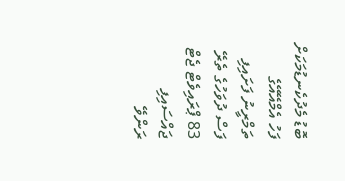ބޮޑު މެދުކެނޑުމަކަށް ފަހު އެމްއޭއޭގެ ތަމްރީނު ފަށައިފި
ފަސް ދުވަހުގެ ތެރޭ 83 ޕްރައިވެޓް ޖެޓް ޖައްސައިފި
ރަންވޭ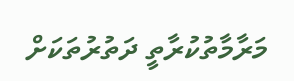މަރާމާތުކުރާތީ ދަތުރުތަކަށް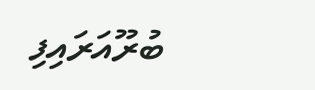ބުރޫއަރައިފި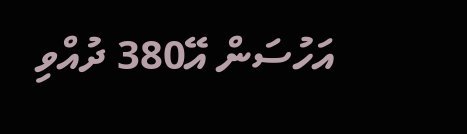އަހުސަން އޭ380 ދުއްވި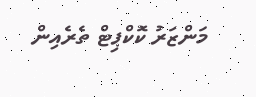މަންޒަރު ކޮކްޕިޓް ތެރެއިން